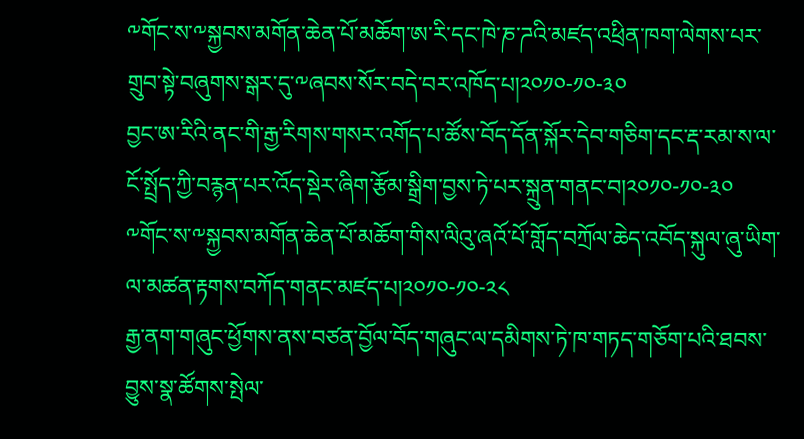༸གོང་ས་༸སྐྱབས་མགོན་ཆེན་པོ་མཆོག་ཨ་རི་དང་ཁེ་ཎ་ཌའི་མཛད་འཕྲིན་ཁག་ལེགས་པར་གྲུབ་སྟེ་བཞུགས་སྒར་དུ་༸ཞབས་སོར་བདེ་བར་འཁོད་པ།༢༠༡༠-༡༠-༣༠
བྱང་ཨ་རིའི་ནང་གི་རྒྱ་རིགས་གསར་འགོད་པ་ཚོས་བོད་དོན་སྐོར་དེབ་གཅིག་དང་རྡ་རམ་ས་ལ་ངོ་སྤྲོད་ཀྱི་བརྙན་པར་འོད་སྡེར་ཞིག་རྩོམ་སྒྲིག་བྱས་ཏེ་པར་སྐྲུན་གནང་བ།༢༠༡༠-༡༠-༣༠
༸གོང་ས་༸སྐྱབས་མགོན་ཆེན་པོ་མཆོག་གིས་ལིའུ་ཞའོ་པོ་གློད་བཀྲོལ་ཆེད་འབོད་སྐུལ་ཞུ་ཡིག་ལ་མཚན་རྟགས་བཀོད་གནང་མཛད་པ།༢༠༡༠-༡༠-༢༨
རྒྱ་ནག་གཞུང་ཕྱོགས་ནས་བཙན་བྱོལ་བོད་གཞུང་ལ་དམིགས་ཏེ་ཁ་གཏད་གཅོག་པའི་ཐབས་བྱུས་སྣ་ཚོགས་སྤེལ་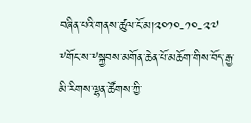བཞིན་པའི་གནས་ཚུལ་ངོ་མ།༢༠༡༠-༡༠-༢༧
༸གོང་ས་༸སྐྱབས་མགོན་ཆེན་པོ་མཆོག་གིས་བོད་རྒྱ་མི་རིགས་ལྷན་ཚོགས་ཀྱི་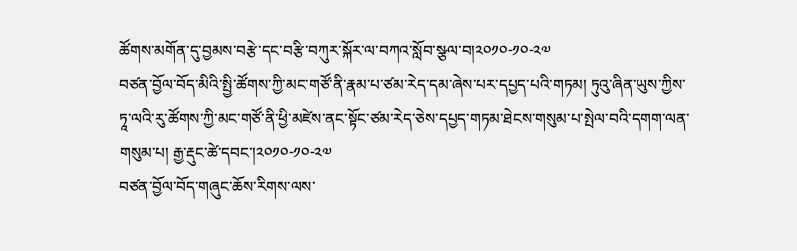ཚོགས་མགོན་དུ་བྱམས་བརྩེ་དང་བརྩི་བཀུར་སྐོར་ལ་བཀའ་སློབ་སྩལ་བ།༢༠༡༠-༡༠-༢༧
བཙན་བྱོལ་བོད་མིའི་སྤྱི་ཚོགས་ཀྱི་མང་གཙོ་ནི་རྣམ་པ་ཙམ་རེད་དམ་ཞེས་པར་དཔྱད་པའི་གཏམ། ཏུའུ་ཞིན་ཡུས་ཀྱིས་ཏཱ་ལའི་རུ་ཚོགས་ཀྱི་མང་གཙོ་ནི་ཕྱི་མཛེས་ནང་སྟོང་ཙམ་རེད་ཅེས་དཔྱད་གཏམ་ཐེངས་གསུམ་པ་སྤེལ་བའི་དགག་ལན་གསུམ་པ། རྒྱ་རྡུང་ཚེ་དབང་།༢༠༡༠-༡༠-༢༧
བཙན་བྱོལ་བོད་གཞུང་ཆོས་རིགས་ལས་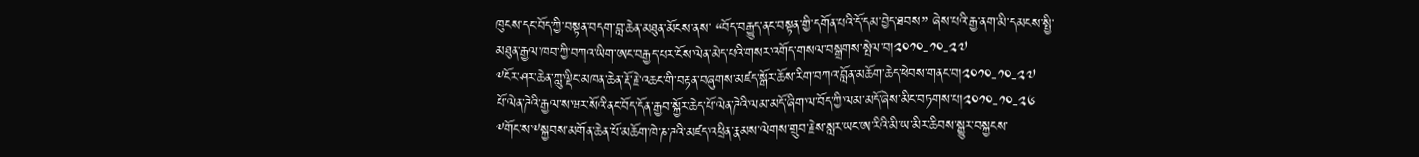ཁུངས་དང་བོད་ཀྱི་བསྟན་བདག་བླ་ཆེན་མཐུན་མོངས་ནས་ “བོད་བརྒྱུད་ནང་བསྟན་གྱི་དགོན་པའི་དོ་དམ་བྱེད་ཐབས” ཞེས་པའི་རྒྱ་ནག་མི་དམངས་སྤྱི་མཐུན་རྒྱལ་ཁབ་ཀྱི་བཀའ་ཡིག་ཨང་བརྒྱད་པར་ངོས་ལེན་མེད་པའི་གསར་འགོད་གསལ་བསྒྲགས་སྤེལ་བ།༢༠༡༠-༡༠-༢༧
༸ངོར་ཤར་ཆེན་ཀླུ་ལྡིང་མཁན་ཆེན་རྡོ་རྗེ་འཆང་གི་བརྟན་བཞུགས་མཛད་སྒོར་ཆོས་རིག་བཀའ་བློན་མཆོག་ཆེད་ཕེབས་གནང་བ།༢༠༡༠-༡༠-༢༧
པོ་ལེན་ཌེའི་རྒྱལ་ས་ཝར་སོའི་ནང་བོད་དོན་རྒྱབ་སྐྱོར་ཆེད་པོ་ལེན་ཌེའི་ལམ་མདོ་ཞིག་ལ་བོད་ཀྱི་ལམ་མདོ་ཞེས་མིང་བཏགས་པ།༢༠༡༠-༡༠-༢༦
༸གོང་ས་༸སྐྱབས་མགོན་ཆེན་པོ་མཆོག་ཁེ་ཎ་ཌའི་མཛད་འཕྲིན་རྣམས་ལེགས་གྲུབ་རྗེས་སླར་ཡང་ཨ་རིའི་མི་ཡ་མིར་ཆིབས་སྒྱུར་བསྐྱངས་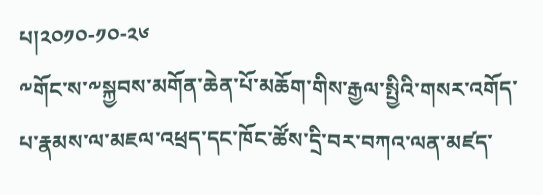པ།༢༠༡༠-༡༠-༢༦
༸གོང་ས་༸སྐྱབས་མགོན་ཆེན་པོ་མཆོག་གིས་རྒྱལ་སྤྱིའི་གསར་འགོད་པ་རྣམས་ལ་མཇལ་འཕྲད་དང་ཁོང་ཚོས་དྲི་བར་བཀའ་ལན་མཛད་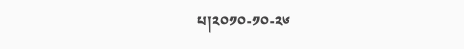པ།༢༠༡༠-༡༠-༢༦